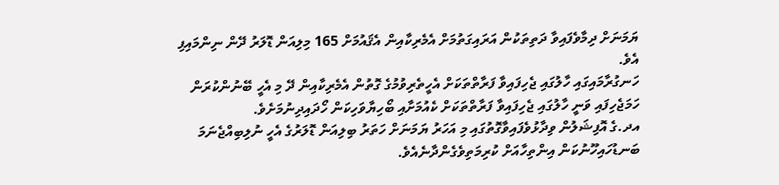ޔަމަނަށް ދިމާވެފައިވާ ދަތިތަކުން އަރައިގަތުމަށް އެމެރިކާއިން އެޤައުމަށް 165 މިލިއަން ޑޮލަރު ދޭން ނިންމައިފި އެވެ.
ހަނގުރާމައިގައި ހާލުގައި ޖެހިފައިވާ ފަރާތްތަކަށް އެހީތެރިވުމުގެ ގޮތުން އެމެރިކާއިން ދޭ މި އެހީ ބޭނުންކުރަން ހަމަޖެހިފައި ވަނީ ހާލުގައި ޖެހިފައިވާ ފަރާތްތަކަށް ކެއުމަށާއި ބޯހިޔާވަހިކަން ހޯދައިދިނުމަށެވެ.
އދ.ގެ އޮފިޝަލުން ވިދާޅުވެފައިވާގޮތުގައި މި އަހަރު ޔަމަނަށް ހަތަރު ބިލިއަން ޑޮލަރުގެ އެހީ ނުލިބިއްޖެނަމަ ބަނޑުހައިހޫނުކަން އިންތިހާއަށް ކުރިމަތިވެގެންދާނެއެވެ.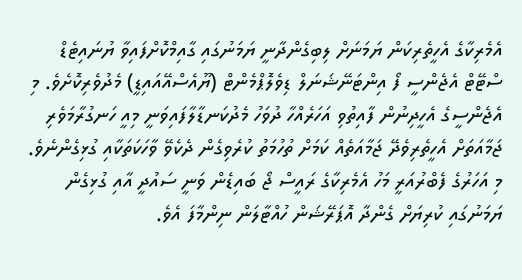އެމެރިކާގެ އެހީތެރިކަން ޔަމަނަށް ލިބިގެންދާނީ ޔަމަނުގައި ގާއިމްކޮށްފައިވާ ޔުނައިޓެޑް ސްޓޭޓް އެޖެންސީ ފޯ އިންޓަނޭޝަނަލް ޑިވެލޮޕްމެންޓް (ޔޫއެސްއޭއައިޑީ) މެދުވެރިކޮށެވެ. މި އެޖެންސީގެ އެހީދިނުން ފާއިތުވި އަހަރެއްހާ ދުވަހު މެދުކަނޑާލާފައިވަނީ މިއީ ހަނގުރާމަވެރި ޖަމާއަތަށް އެހީތެރިވެދޭ ޖަމާއަތެއް ކަމަށް ތުހުމަތު ކުރެވިގެން ދެކެވޭ ވާހަކަތަކާއި ގުޅިގެންނެވެ.
މި އަހަރުގެ ފެބްރުއަރީ މަހު އެމެރިކާގެ ރައީސް ޖޯ ބައިޑެން ވަނީ ސައުދީ އާއި ގުޅިގެން ޔަމަނުގައި ކުރިޔަށް ގެންދާ އޮޕަރޭޝަން ހުއްޓާލަން ނިންމާފަ އެވެ.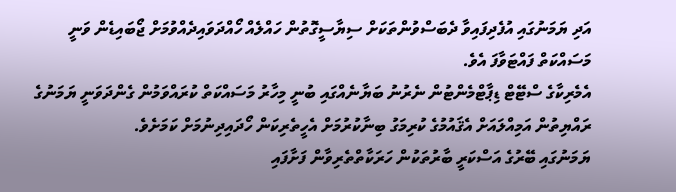އަދި ޔަމަނުގައި އުފެދިފައިވާ ދެބަސްވުންތަކަށް ސިޔާސީގޮތުން ހައްލެއް ހޯއްދަވައިދެއްވުމަށް ޖޯބައިޑެން ވަނީ މަސައްކަތް ފައްޓަވާފަ އެވެ.
އެމެރިކާގެ ސްޓޭޓް ޑިޕާޓްމެންޓުން ނެރުނު ބަޔާނެއްގައި ބުނީ މިހާރު މަސައްކަތް ކުރައްވަމުން ގެންދަވަނީ ޔަމަނުގެ ރައްޔިތުން އަމިއްލައަށް އެޤައުމުގެ ކުރިމަގު ބިނާކުރުމަށް އެހީތެރިކަން ހޯދައިދިނުމަށް ކަމަށެވެ.
ޔަމަނުގައި ބޭރުގެ އަސްކަރީ ބާރުތަކުން ހަރަކާތްތެރިވާން ފަށާފައި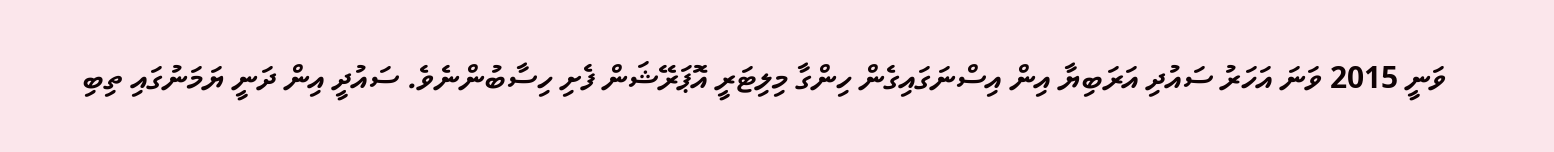ވަނީ 2015 ވަނަ އަހަރު ސައުދި އަރަބިޔާ އިން އިސްނަގައިގެން ހިންގާ މިލިޓަރީ އޮޕަރޭޝަން ފެށި ހިސާބުންނެވެ. ސައުދީ އިން ދަނީ ޔަމަނުގައި ތިބި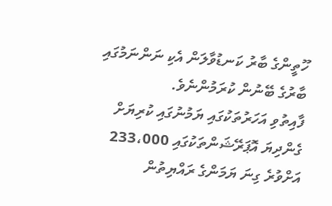ހޫތީންގެ ބާރު ކަނޑުވާލަން އެކި ނަންނަމުގައި ބާރުގެ ބޭނުން ކުރަމުންނެވެ.
ފާއިތުވި އަހަރުތަކުގައި ޔަމުނުގައި ކުރިޔަށް ގެންދިޔަ އޮޕަރޭޝަންތަކުގައި 233،000 އަށްވުރެ ގިނަ ޔަމަންގެ ރައްޔިތުން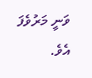ވަނީ މަރުވެފަ އެވެ.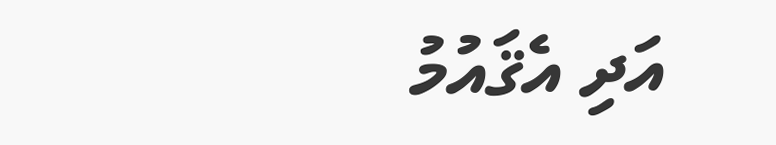އަދި އެޤައުމު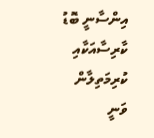އިންސާނީ ބޮޑު ކާރިސާއަކާއި ކުރިމަތިލާން ވަނީ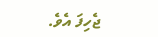ޖެހިފަ އެވެ.